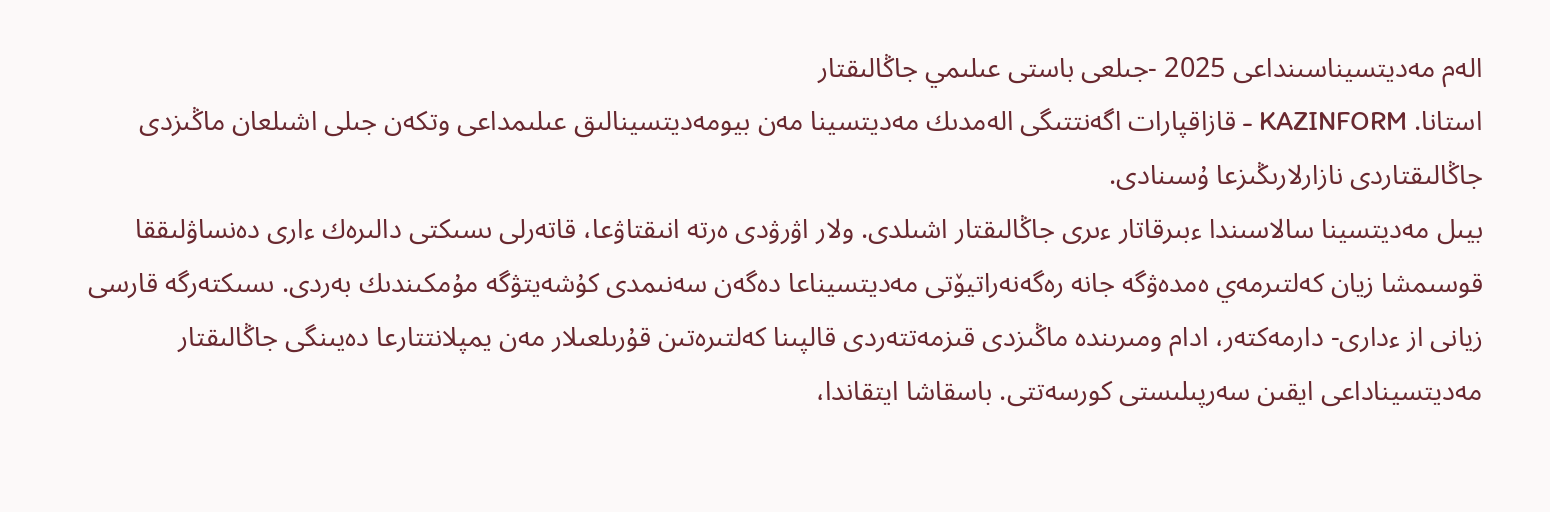الەم مەديتسيناسىنداعى 2025 -جىلعى باستى عىلىمي جاڭالىقتار
استانا. KAZINFORM - قازاقپارات اگەنتتىگى الەمدىك مەديتسينا مەن بيومەديتسينالىق عىلىمداعى وتكەن جىلى اشىلعان ماڭىزدى جاڭالىقتاردى نازارلارىڭىزعا ۇسىنادى.
بيىل مەديتسينا سالاسىندا ءبىرقاتار ءىرى جاڭالىقتار اشىلدى. ولار اۋرۋدى ەرتە انىقتاۋعا، قاتەرلى ىسىكتى دالىرەك ءارى دەنساۋلىققا قوسىمشا زيان كەلتىرمەي ەمدەۋگە جانە رەگەنەراتيۆتى مەديتسيناعا دەگەن سەنىمدى كۇشەيتۋگە مۇمكىندىك بەردى. ىسىكتەرگە قارسى زيانى از ءدارى- دارمەكتەر، ادام ومىرىندە ماڭىزدى قىزمەتتەردى قالپىنا كەلتىرەتىن قۇرىلعىلار مەن يمپلانتتارعا دەيىنگى جاڭالىقتار مەديتسيناداعى ايقىن سەرپىلىستى كورسەتتى. باسقاشا ايتقاندا،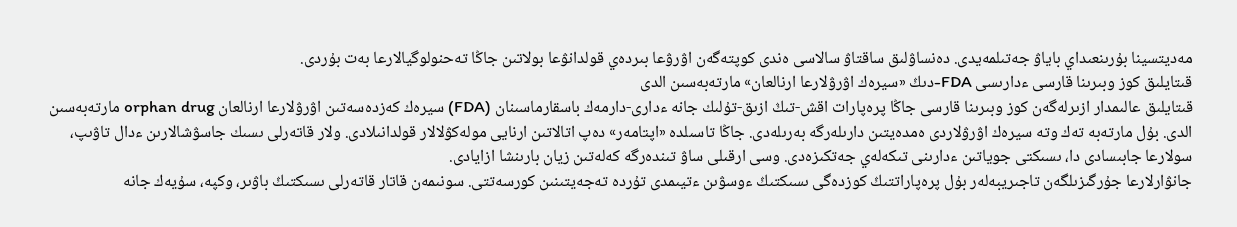مەديتسينا بۇرىنعىداي باياۋ جەتىلمەيدى. دەنساۋلىق ساقتاۋ سالاسى ەندى كوپتەگەن اۋرۋعا بىردەي قولدانۋعا بولاتىن جاڭا تەحنولوگيالارعا بەت بۇردى.
قىتايلىق كوز وبىرىنا قارسى ءدارىسى FDA-دىڭ «سيرەك اۋرۋلارعا ارنالعان» مارتەبەسىن الدى
قىتايلىق عالىمدار ازىرلەگەن كوز وبىرىنا قارسى جاڭا پرەپارات اقش-تىڭ ازىق-تۇلىك جانە ءدارى-دارمەك باسقارماسىنان (FDA) سيرەك كەزدەسەتىن اۋرۋلارعا ارنالعان orphan drug مارتەبەسىن الدى. بۇل مارتەبە تەك وتە سيرەك اۋرۋلاردى ەمدەيتىن دارىلەرگە بەرىلەدى. جاڭا تاسىلدە «اپتامەر» دەپ اتالاتىن ارنايى مولەكۋلالار قولدانىلادى. ولار قاتەرلى ىسىك جاسۋشالارىن ءدال تاۋىپ، سولارعا جابىسادى دا، ىسىكتى جوياتىن ءدارىنى تىكەلەي جەتكىزەدى. وسى ارقىلى ساۋ تىندەرگە كەلەتىن زيان بارىنشا ازايادى.
جانۋارلارعا جۇرگىزىلگەن تاجىريبەلەر بۇل پرەپاراتتىڭ كوزدەگى ىسىكتىڭ ءوسۋىن ءتيىمدى تۇردە تەجەيتىنىن كورسەتتى. سونىمەن قاتار قاتەرلى ىسىكتىڭ باۋىر، وكپە، سۇيەك جانە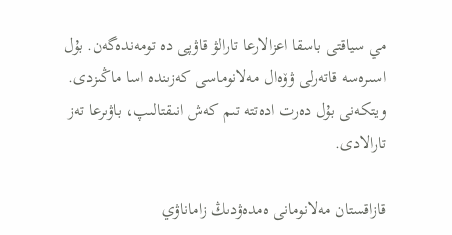مي سياقتى باسقا اعزالارعا تارالۋ قاۋپى دە تومەندەگەن. بۇل اسىرەسە قاتەرلى ۋۆەال مەلانوماسى كەزىندە اسا ماڭىزدى. ويتكەنى بۇل دەرت ادەتتە تىم كەش انىقتالىپ، باۋىرعا تەز تارالادى.

قازاقستان مەلانومانى ەمدەۋدىڭ زاماناۋي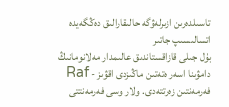تاسىلدەرىن ازىرلەۋگە حالىقارالىق دەڭگەيدە اتسالىسىپ جاتىر
بۇل جىلى قازاقستاندىق عالىمدار مەلانومانىڭ دامۋىنا اسەر ەتەتىن ماڭىزدى اقۋىز - Raf فەرمەنتىن زەرتتەدى. ولار وسى فەرمەنتتى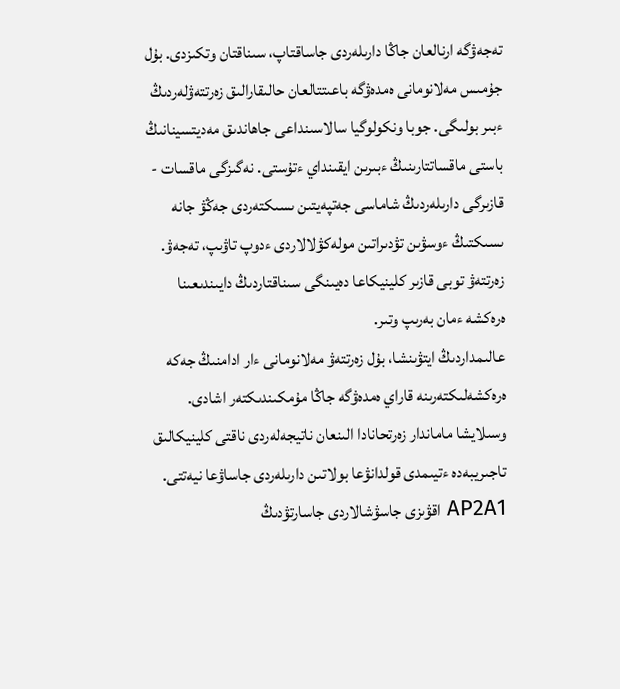تەجەۋگە ارنالعان جاڭا دارىلەردى جاساقتاپ، سىناقتان وتكىزدى. بۇل جۇمىس مەلانومانى ەمدەۋگە باعىتتالعان حالىقارالىق زەرتتەۋلەردىڭ ءبىر بولىگى. جوبا ونكولوگيا سالاسىنداعى جاھاندىق مەديتسينانىڭ باستى ماقساتتارىنىڭ ءبىرىن ايقىنداي ءتۇستى. نەگىزگى ماقسات - قازىرگى دارىلەردىڭ شاماسى جەتپەيتىن ىسىكتەردى جەڭۋ جانە ىسىكتىڭ ءوسۋىن تۋدىراتىن مولەكۋلالاردى ءدوپ تاۋىپ، تەجەۋ. زەرتتەۋ توبى قازىر كلينيكاعا دەيىنگى سىناقتاردىڭ دايىندىعىنا ەرەكشە ءمان بەرىپ وتىر.
عالىمداردىڭ ايتۋىنشا، بۇل زەرتتەۋ مەلانومانى ءار ادامنىڭ جەكە ەرەكشەلىكتەرىنە قاراي ەمدەۋگە جاڭا مۇمكىندىكتەر اشادى. وسىلايشا ماماندار زەرتحانادا الىنعان ناتيجەلەردى ناقتى كلينيكالىق تاجىريبەدە ءتيىمدى قولدانۋعا بولاتىن دارىلەردى جاساۋعا نيەتتى.
AP2A1 اقۋىزى جاسۋشالاردى جاسارتۋدىڭ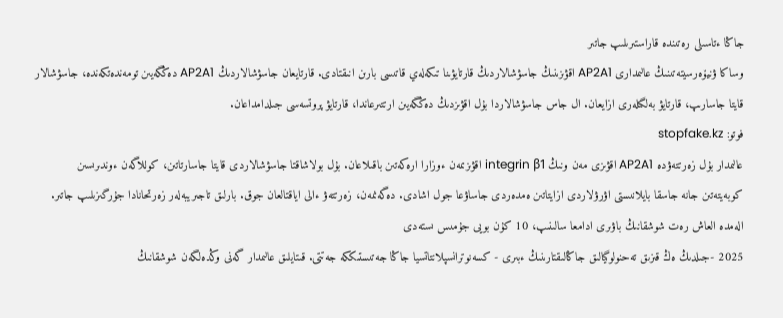جاڭا ءتاسىلى رەتىندە قاراستىرىلىپ جاتىر
وساكا ۋنيۆەرسيتەتىنىڭ عالىمدارى AP2A1 اقۋىزىنىڭ جاسۋشالاردىڭ قارتايۋىنا تىكەلەي قاتىسى بارىن انىقتادى. قارتايعان جاسۋشالاردىڭ AP2A1 دەڭگەيىن تومەندەتكەندە، جاسۋشالار قايتا جاسارىپ، قارتايۋ بەلگىلەرى ازايعان. ال جاس جاسۋشالاردا بۇل اقۋىزدىڭ دەڭگەيىن ارتتىرعاندا، قارتايۋ پروتسەسى جىلدامداعان.
فوتو: stopfake.kz
عالىمدار بۇل زەرتتەۋدە AP2A1 اقۋىزى مەن ونىڭ integrin β1 اقۋىزىمەن ءوزارا ارەكەتىن باقىلاعان. بۇل بولاشاقتا جاسۋشالاردى قايتا جاسارتاتىن، كوللاگەن ءوندىرىسىن كوبەيتەتىن جانە جاسقا بايلانىستى اۋرۋلاردى ازايتاتىن ەمدەردى جاساۋعا جول اشادى. دەگەنمەن، زەرتتەۋ ءالى اياقتالعان جوق. بارلىق تاجىريبەلەر زەرتحانادا جۇرگىزىلىپ جاتىر.
الەمدە العاش رەت شوشقانىڭ باۋىرى ادامعا سالىنىپ، 10 كۇن بويى جۇمىس ىستەدى
2025 -جىلدىڭ ەڭ قىزىق تەحنولوگيالىق جاڭالىقتارىنىڭ ءبىرى - كسەنوترانسپلانتاتسيا جاڭا جەتىستىككە جەتتى. قىتايلىق عالىمدار گەنى وڭدەلگەن شوشقانىڭ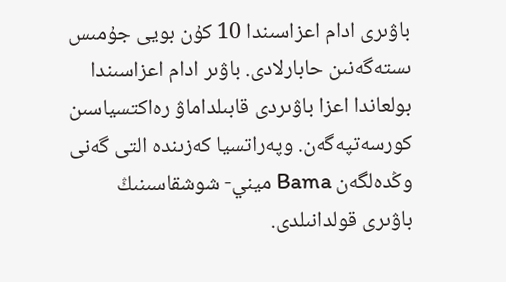باۋىرى ادام اعزاسىندا 10 كۇن بويى جۇمىس ىستەگەنىن حابارلادى. باۋىر ادام اعزاسىندا بولعاندا اعزا باۋىردى قابىلداماۋ رەاكتسياسىن كورسەتپەگەن. وپەراتسيا كەزىندە التى گەنى وڭدەلگەن Bama ميني- شوشقاسىنىڭ باۋىرى قولدانىلدى.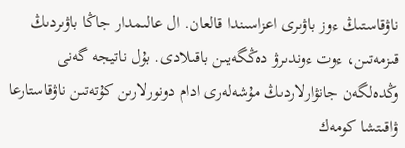ناۋقاستىڭ ءوز باۋىرى اعزاسىندا قالعان. ال عالىمدار جاڭا باۋىردىڭ قىزمەتىن، ءوت ءوندىرۋ دەڭگەيىن باقىلادى. بۇل ناتيجە گەنى وڭدەلگەن جانۋارلاردىڭ مۇشەلەرى ادام دونورلارىن كۇتەتىن ناۋقاستارعا ۋاقىتشا كومەك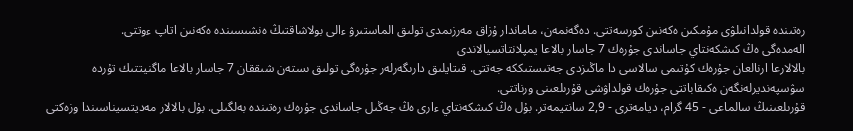رەتىندە قولدانىلۋى مۇمكىن ەكەنىن كورسەتتى. دەگەنمەن، ماماندار ۇزاق مەرزىمدى تولىق الماستىرۋ ءالى بولاشاقتىڭ ەنشىسىندە ەكەنىن اتاپ ءوتتى.
الەمدەگى ەڭ كىشكەنتاي جاساندى جۇرەك 7 جاسار بالاعا يمپلانتاتسيالاندى
بالالارعا ارنالعان جۇرەك كۇتىمى سالاسى دا ماڭىزدى جەتىستىككە جەتتى. قىتايلىق دارىگەرلەر جۇرەگى تولىق ىستەن شىققان 7 جاسار بالاعا ماگنيتتىك تۇردە سۋسپەنديرلەنگەن ەكىقاباتتى جۇرەك قولداۋشى قۇرىلعىنى ورناتتى.
قۇرىلعىنىڭ سالماعى - 45 گرام، ديامەترى - 2,9 سانتيمەتر. بۇل ەڭ كىشكەنتاي ءارى ەڭ جەڭىل جاساندى جۇرەك رەتىندە بەلگىلى. بۇل بالالار مەديتسيناسىندا وزەكتى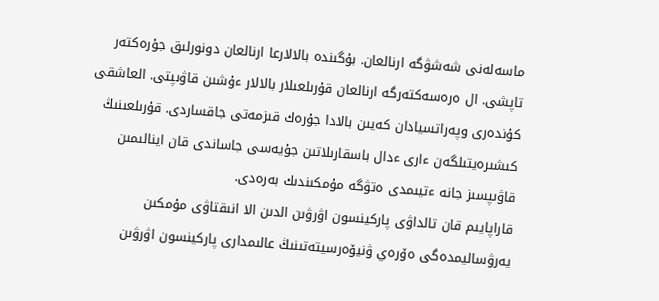ماسەلەنى شەشۋگە ارنالعان. بۇگىندە بالالارعا ارنالعان دونورلىق جۇرەكتەر تاپشى. ال ەرەسەكتەرگە ارنالعان قۇرىلعىلار بالالار ءۇشىن قاۋىپتى. العاشقى كۇندەرى وپەراتسيادان كەيىن بالادا جۇرەك قىزمەتى جاقساردى. قۇرىلعىنىڭ كىشىرەيتىلگەن ءارى ءدال باسقارىلاتىن جۇيەسى جاساندى قان اينالىمىن قاۋىپسىز جانە ءتيىمدى ەتۋگە مۇمكىندىك بەرەدى.
قاراپايىم قان تالداۋى پاركينسون اۋرۋىن الدىن الا انىقتاۋى مۇمكىن
يەرۋساليمدەگى ەۆرەي ۋنيۆەرسيتەتىنىڭ عالىمدارى پاركينسون اۋرۋىن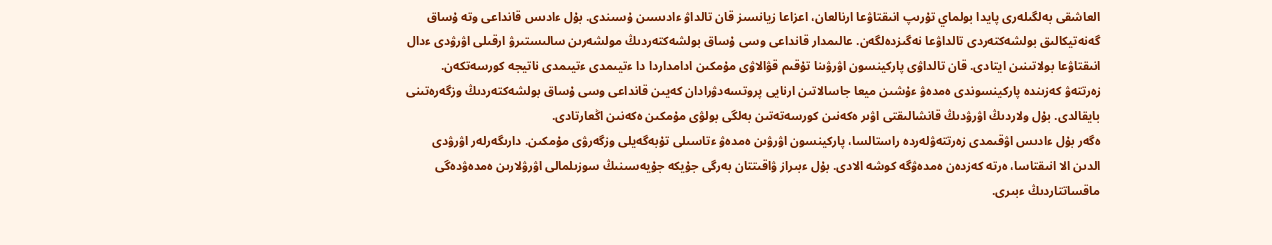العاشقى بەلگىلەرى پايدا بولماي تۇرىپ انىقتاۋعا ارنالعان، اعزاعا زيانسىز قان تالداۋ ءادىسىن ۇسىندى. بۇل ءادىس قانداعى وتە ۇساق گەنەتيكالىق بولشەكتەردى تالداۋعا نەگىزدەلگەن. عالىمدار قانداعى وسى ۇساق بولشەكتەردىڭ مولشەرىن سالىستىرۋ ارقىلى اۋرۋدى ءدال انىقتاۋعا بولاتىنىن ايتادى. قان تالداۋى پاركينسون اۋرۋىنا تۇقىم قۋالاۋى مۇمكىن ادامداردا دا ءتيىمدى ءتيىمدى ناتيجە كورسەتكەن.
زەرتتەۋ كەزىندە پاركينسوندى ەمدەۋ ءۇشىن ميعا جاسالاتىن ارنايى پروتسەدۋرادان كەيىن قانداعى وسى ۇساق بولشەكتەردىڭ وزگەرەتىنى بايقالدى. بۇل ولاردىڭ اۋرۋدىڭ قانشالىقتى اۋىر ەكەنىن كورسەتەتىن بەلگى بولۋى مۇمكىن ەكەنىن اڭعارتادى.
ەگەر بۇل ءادىس اۋقىمدى زەرتتەۋلەردە راستالسا، پاركينسون اۋرۋىن ەمدەۋ ءتاسىلى تۇبەگەيلى وزگەرۋى مۇمكىن. دارىگەرلەر اۋرۋدى الدىن الا انىقتاسا، ەرتە كەزدەن ەمدەۋگە كوشە الادى. بۇل ءبىراز ۋاقىتتان بەرگى جۇيكە جۇيەسىنىڭ سوزىلمالى اۋرۋلارىن ەمدەۋدەگى ماقساتتاردىڭ ءبىرى.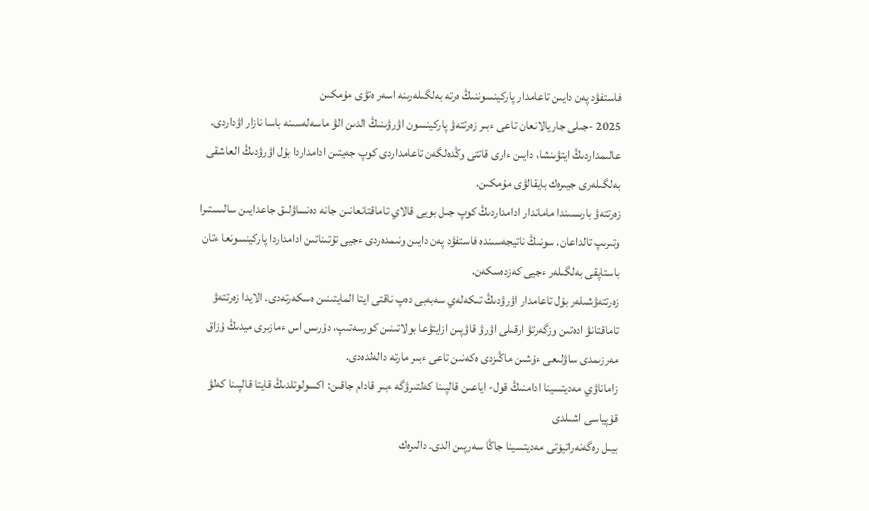فاستفۋد پەن دايىن تاعامدار پاركينسوننىڭ ەرتە بەلگىلەرىنە اسەر ەتۋى مۇمكىن
2025 -جىلى جاريالانعان تاعى ءبىر زەرتتەۋ پاركينسون اۋرۋىنىڭ الدىن الۋ ماسەلەسىنە باسا نازار اۋداردى. عالىمداردىڭ ايتۋىنشا، دايىن ءارى قاتتى وڭدەلگەن تاعامداردى كوپ جەيتىن ادامداردا بۇل اۋرۋدىڭ العاشقى بەلگىلەرى جيىرەك بايقالۋى مۇمكىن.
زەرتتەۋ بارىسىندا ماماندار ادامداردىڭ كوپ جىل بويى قالاي تاماقتانعانىن جانە دەنساۋلىق جاعدايىن سالىستىرا وتىرىپ تالداعان. سونىڭ ناتيجەسىندە فاستفۋد پەن دايىن ونىمدەردى ءجيى تۇتىناتىن ادامداردا پاركينسونعا ءتان باستاپقى بەلگىلەر ءجيى كەزدەسكەن.
زەرتتەۋشىلەر بۇل تاعامدار اۋرۋدىڭ تىكەلەي سەبەبى دەپ ناقتى ايتا المايتىنىن ەسكەرتەدى. الايدا زەرتتەۋ تاماقتانۋ ادەتىن وزگەرتۋ ارقىلى اۋرۋ قاۋپىن ازايتۋعا بولاتىنىن كورسەتىپ، دۇرىس اس ءمازىرى ميدىڭ ۇزاق مەرزىمدى ساۋلىعى ءۇشىن ماڭىزدى ەكەنىن تاعى ءبىر مارتە دالەلدەدى.
زاماناۋي مەديتسينا ادامنىڭ قول- اياعىن قالپىنا كەلتىرۋگە ءبىر قادام جاقىن: اكسولوتلدىڭ قايتا قالپىنا كەلۋ قۇپياسى اشىلدى
بيىل رەگەنەراتيۆتى مەديتسينا جاڭا سەرپىن الدى. دالىرەك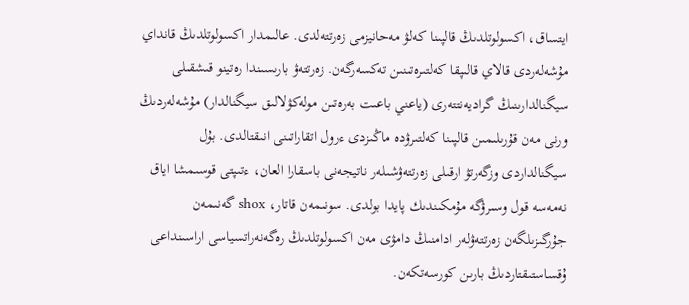ايتساق، اكسولوتلدىڭ قالپىنا كەلۋ مەحانيزمى زەرتتەلدى. عالىمدار اكسولوتلدىڭ قانداي مۇشەلەردى قالاي قالىپقا كەلتىرەتىنىن تەكسەرگەن. زەرتتەۋ بارىسىندا رەتينو قىشقىلى سيگنالدارىنىڭ گراديەنتتەرى (ياعني باعىت بەرەتىن مولەكۋلالىق سيگنالدار) مۇشەلەردىڭ ورنى مەن قۇرىلىمىن قالپىنا كەلتىرۋدە ماڭىزدى ءرول اتقاراتىنى انىقتالدى. بۇل سيگنالداردى وزگەرتۋ ارقىلى زەرتتەۋشىلەر ناتيجەنى باسقارا العان، ءتىپتى قوسىمشا اياق نەمەسە قول وسىرۋگە مۇمكىندىك پايدا بولدى. سونىمەن قاتار، shox گەنىمەن جۇرگىزىلگەن زەرتتەۋلەر ادامنىڭ دامۋى مەن اكسولوتلدىڭ رەگەنەراتسياسى اراسىنداعى ۇقساستىقتاردىڭ بارىن كورسەتكەن.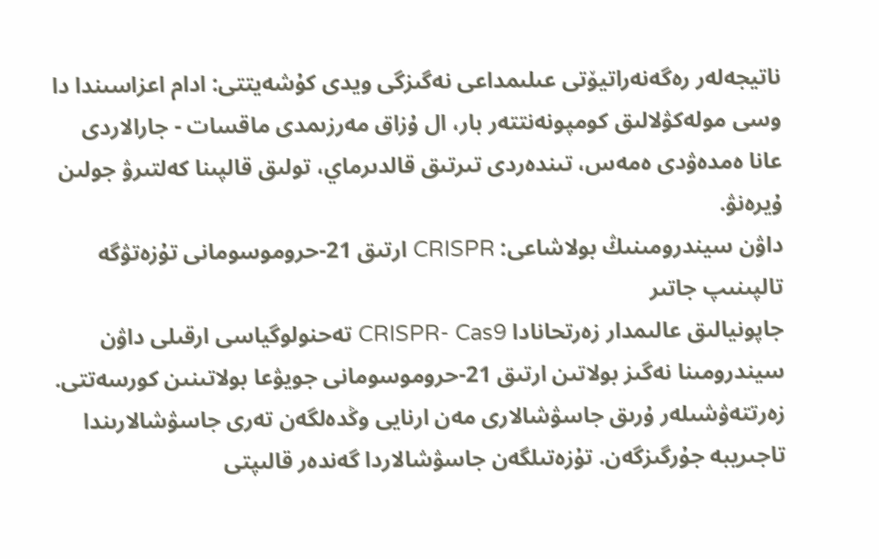ناتيجەلەر رەگەنەراتيۆتى عىلىمداعى نەگىزگى ويدى كۇشەيتتى: ادام اعزاسىندا دا وسى مولەكۋلالىق كومپونەنتتەر بار، ال ۇزاق مەرزىمدى ماقسات - جارالاردى عانا ەمدەۋدى ەمەس، تىندەردى تىرتىق قالدىرماي، تولىق قالپىنا كەلتىرۋ جولىن ۇيرەنۋ.
داۋن سيندرومىنىڭ بولاشاعى: CRISPR ارتىق 21-حروموسومانى تۇزەتۋگە تالپىنىپ جاتىر
جاپونيالىق عالىمدار زەرتحانادا CRISPR- Cas9 تەحنولوگياسى ارقىلى داۋن سيندرومىنا نەگىز بولاتىن ارتىق 21-حروموسومانى جويۋعا بولاتىنىن كورسەتتى. زەرتتەۋشىلەر ۇرىق جاسۋشالارى مەن ارنايى وڭدەلگەن تەرى جاسۋشالارىندا تاجىريبە جۇرگىزگەن. تۇزەتىلگەن جاسۋشالاردا گەندەر قالىپتى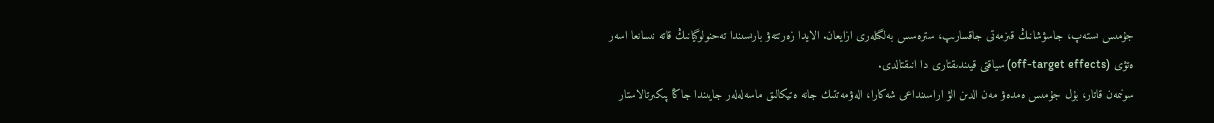جۇمىس ىستەپ، جاسۋشانىڭ قىزمەتى جاقسارىپ، سترەسس بەلگىلەرى ازايعان. الايدا زەرتتەۋ بارىسىندا تەحنولوگيانىڭ قاتە نىسانعا اسەر ەتۋى (off-target effects) سياقتى قيىندىقتارى دا انىقتالدى.
سونىمەن قاتار، بۇل جۇمىس ەمدەۋ مەن الدىن الۋ اراسىنداعى شەكارا، الەۋمەتتىك جانە ەتيكالىق ماسەلەلەر جايىندا جاڭا پىكىرتالاستار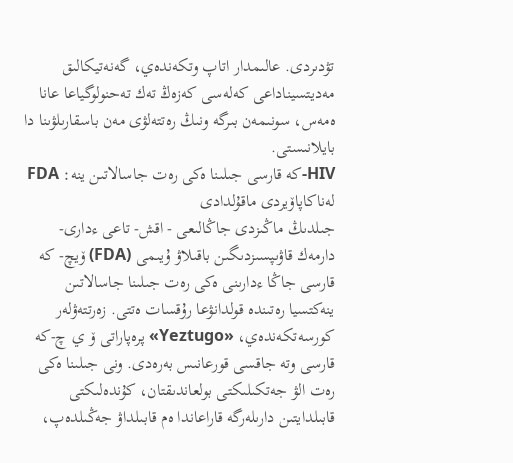تۋدىردى. عالىمدار اتاپ وتكەندەي، گەنەتيكالىق مەديتسيناداعى كەلەسى كەزەڭ تەك تەحنولوگياعا عانا ەمەس، سونىمەن بىرگە ونىڭ رەتتەلۋى مەن باسقارىلۋىنا دا بايلانىستى.
HIV-كە قارسى جىلىنا ەكى رەت جاسالاتىن ينە: FDA لەناكاپاۆيردى ماقۇلدادى
جىلدىڭ ماڭىزدى جاڭالىعى - اقش- تاعى ءدارى- دارمەك قاۋىپسىزدىگىن باقىلاۋ ۇيىمى (FDA) ۆيچ- كە قارسى جاڭا ءدارىنى ەكى رەت جىلىنا جاسالاتىن ينەكتسيا رەتىندە قولدانۋعا رۇقسات ەتتى. زەرتتەۋلەر كورسەتكەندەي، «Yeztugo» پرەپاراتى ۆ ي چ-كە قارسى وتە جاقسى قورعانىس بەرەدى. ونى جىلىنا ەكى رەت الۋ جەتكىلىكتى بولعاندىقتان، كۇندەلىكتى قابىلدايتىن دارىلەرگە قاراعاندا ەم قابىلداۋ جەڭىلدەپ،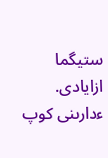ستيگما ازايادى. ءدارىنى كوپ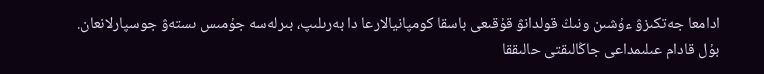ادامعا جەتكىزۋ ءۇشىن ونىڭ قولدانۋ قۇقىعى باسقا كومپانيالارعا دا بەرىلىپ، بىرلەسە جۇمىس ىستەۋ جوسپارلانعان.
بۇل قادام عىلىمداعى جاڭالىقتى حالىققا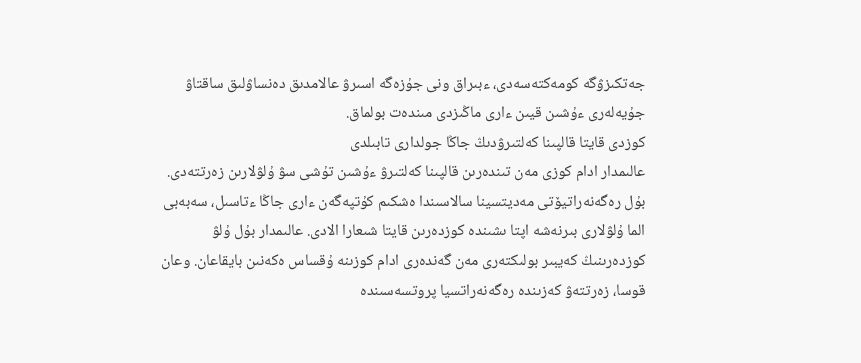جەتكىزۋگە كومەكتەسەدى، ءبىراق ونى جۇزەگە اسىرۋ عالامدىق دەنساۋلىق ساقتاۋ جۇيەلەرى ءۇشىن قيىن ءارى ماڭىزدى مىندەت بولماق.
كوزدى قايتا قالپىنا كەلتىرۋدىڭ جاڭا جولدارى تابىلدى
عالىمدار ادام كوزى مەن تىندەرىن قالپىنا كەلتىرۋ ءۇشىن تۇشى سۋ ۇلۋلارىن زەرتتەدى. بۇل رەگەنەراتيۆتى مەديتسينا سالاسىندا ەشكىم كۇتپەگەن ءارى جاڭا ءتاسىل، سەبەبى الما ۇلۋلارى بىرنەشە اپتا ىشىندە كوزدەرىن قايتا شىعارا الادى. عالىمدار بۇل ۇلۋ كوزدەرىنىڭ كەيبىر بولىكتەرى مەن گەندەرى ادام كوزىنە ۇقساس ەكەنىن بايقاعان. وعان قوسا، زەرتتەۋ كەزىندە رەگەنەراتسيا پروتسەسىندە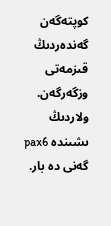كوپتەگەن گەندەردىڭ قىزمەتى وزگەرگەن. ولاردىڭ ىشىندە pax6 گەنى دە بار.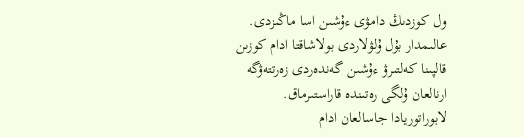ول كوزدىڭ دامۋى ءۇشىن اسا ماڭىزدى. عالىمدار بۇل ۇلۋلاردى بولاشاقتا ادام كوزىن قالپىنا كەلتىرۋ ءۇشىن گەندەردى زەرتتەۋگە ارنالعان ۇلگى رەتىندە قاراستىرماق.
لابوراتوريادا جاسالعان ادام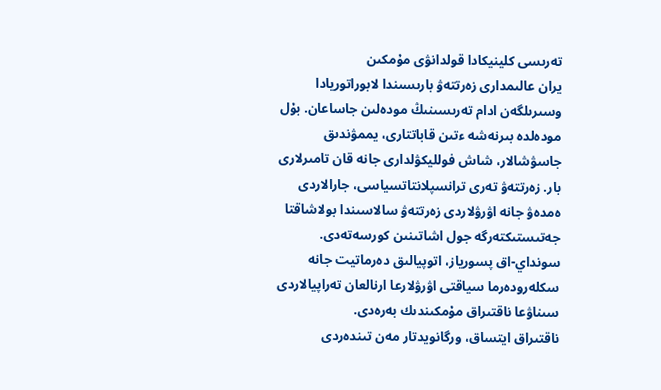تەرىسى كلينيكادا قولدانۋى مۇمكىن
يران عالىمدارى زەرتتەۋ بارىسىندا لابوراتوريادا وسىرىلگەن ادام تەرىسىنىڭ مودەلىن جاساعان. بۇل مودەلدە بىرنەشە ءتىن قاباتتارى، يممۋندىق جاسۋشالار، شاش فولليكۋلدارى جانە قان تامىرلارى بار. زەرتتەۋ تەرى ترانسپلانتاتسياسى، جارالاردى ەمدەۋ جانە اۋرۋلاردى زەرتتەۋ سالاسىندا بولاشاقتا جەتىستىكتەرگە جول اشاتىنىن كورسەتەدى.
سونداي-اق پسورياز، اتوپيالىق دەرماتيت جانە سكلەرودەرما سياقتى اۋرۋلارعا ارنالعان تەراپيالاردى سىناۋعا ناقتىراق مۇمكىندىك بەرەدى.
ناقتىراق ايتساق، ورگانويدتار مەن تىندەردى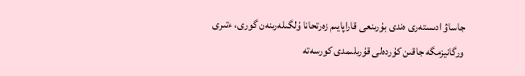جاساۋ ادىستەرى ەندى بۇرىنعى قاراپايىم زەرتحانا ۇلگىلەرىنەن گورى، ءتىرى ورگانيزمگە جاقىن كۇردەلى قۇرىلىمدى كورسەتە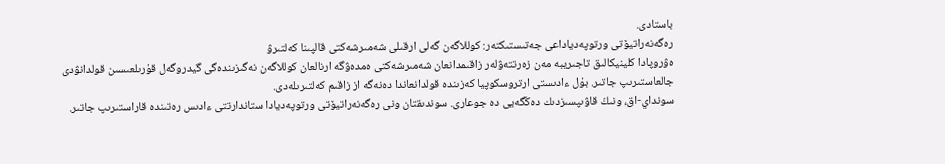باستادى.
رەگەنەراتيۆتى ورتوپەدياداعى جەتىستىكتەر: كوللاگەن گەلى ارقىلى شەمىرشەكتى قالپىنا كەلتىرۋ
ەۋروپادا كلينيكالىق تاجىريبە مەن زەرتتەۋلەر زاقىمدانعان شەمىرشەكتى ەمدەۋگە ارنالعان كوللاگەن نەگىزىندەگى گيدروگەل قۇرىلعىسىن قولدانۋدى جالعاستىرىپ جاتىر. بۇل ءادىستى ارتروسكوپيا كەزىندە قولدانعاندا دەنەگە از زاقىم كەلتىرىلەدى.
سونداي-اق، ونىڭ قاۋىپسىزدىك دەڭگەيى دە جوعارى. سوندىقتان ونى رەگەنەراتيۆتى ورتوپەديادا ستاندارتتى ءادىس رەتىندە قاراستىرىپ جاتىر.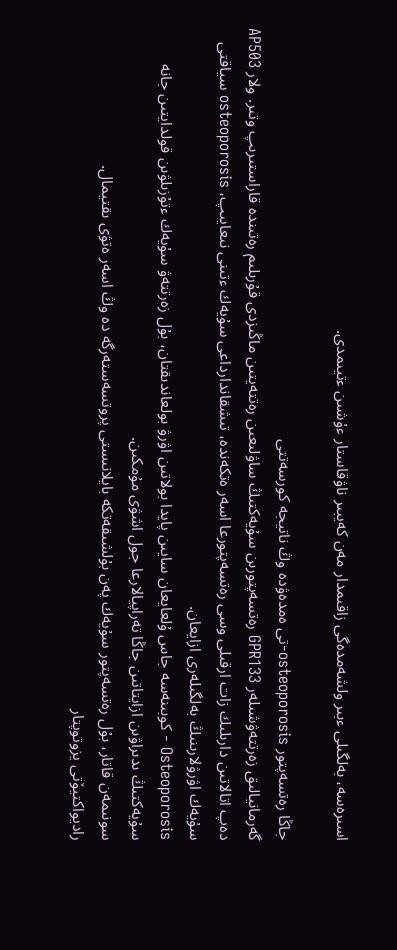اسىرەسە، بەلگىلى ءبىر ولشەمدەگى زاقىمدار مەن كەيبىر ناۋقاستار ءۇشىن ءتيىمدى.

جاڭا رەتسەپتور osteoporosis-تى ەمدەۋدە وڭ ناتيجە كورسەتتى
گەرمانيالىق زەرتتەۋشىلەر GPR133 رەتسەپتورىن سۇيەكتىڭ ساۋلىعىن رەتتەيتىن ماڭىزدى قۇرىلىم رەتىندە قاراستىرىپ وتىر. ولار AP503 دەپ اتالاتىن دارىلىك زات ارقىلى وسى رەتسەپتورعا اسەر ەتكەندە، تىشقاندارداعى سۇيەك ءتىنى نىعايىپ، osteoporosis سياقتى سۇيەك اۋرۋلارىنىڭ بەلگىلەرى ازايعان.
Osteoporosis - كوبىنەسە جاس ۇلعايعان سايىن پايدا بولاتىن اۋرۋ بولعاندىقتان، بۇل زەرتتەۋ سۇيەك ءتۇزىلۋىن قولدايتىن جانە سۇيەكتىڭ ىدىراۋىن ازايتاتىن جاڭا تەراپيالارعا جول اشۋى مۇمكىن.
سونىمەن قاتار، بۇل رەتسەپتور سۇيەك پەن بۇلشىقەتكە بايلانىستى پروتسەستەرگە دە وڭ اسەر ەتۋى ىقتيمال.
راديواكتيۆتى يزوتوپتار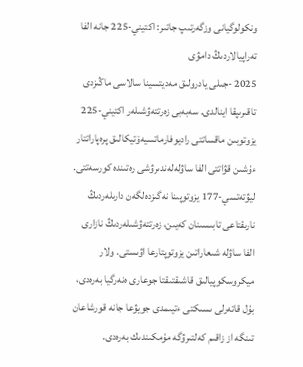ونكولوگيانى وزگەرتىپ جاتىر: اكتيني-225 جانە الفا تەراپيالاردىڭ دامۋى
2025 -جىلى يادرولىق مەديتسينا سالاسى ماڭىزدى تاقىرىپقا اينالدى. سەبەبى زەرتتەۋشىلەر اكتيني-225 يزوتوبىن ماقساتتى راديوفارماتسيەۆتيكالىق پرەپاراتتار ءۇشىن قۋاتتى الفا ساۋلەلەندىرۋشى رەتىندە كورسەتتى. ليۋتەتسي-177 يزوتوپىنا نەگىزدەلگەن دارىلەردىڭ نارىقتاعى تابىسىنان كەيىن، زەرتتەۋشىلەردىڭ نازارى الفا ساۋلە شىعاراتىن يزوتوپتارعا اۋىستى. ولار ميكروسكوپيالىق قاشىقتىقتا جوعارى ەنەرگيا بەرەدى، بۇل قاتەرلى ىسىكتى ءتيىمدى جويۋعا جانە قورشاعان تىنگە از زاقىم كەلتىرۋگە مۇمكىندىك بەرەدى.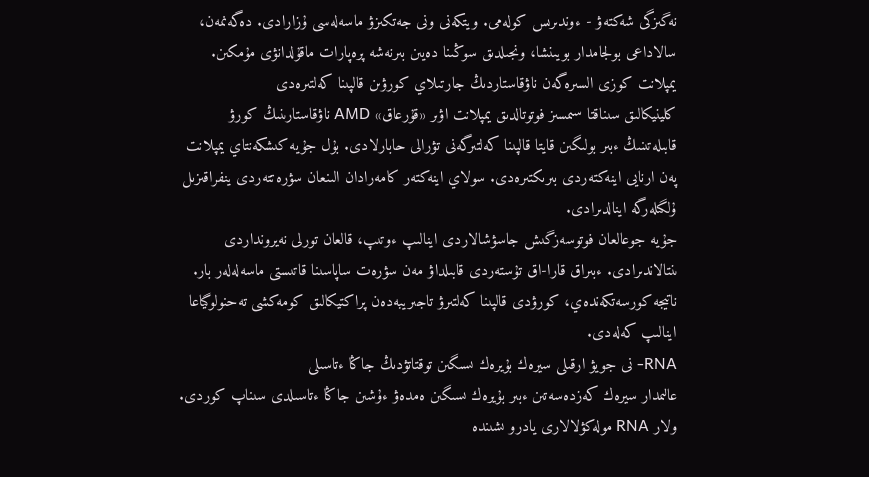نەگىزگى شەكتەۋ - ءوندىرىس كولەمى. ويتكەنى ونى جەتكىزۋ ماسەلەسى ۇزارادى. دەگەنمەن، سالاداعى بولجامدار بويىنشا، ونجىلدىق سوڭىنا دەيىن بىرنەشە پرەپارات ماقۇلدانۋى مۇمكىن.
يمپلانت كوزى السىرەگەن ناۋقاستاردىڭ جارتىلاي كورۋىن قالپىنا كەلتىرەدى
كلينيكالىق سىناقتا سىمسىز فوتوتالدىق يمپلانت اۋىر «قۇرعاق» AMD ناۋقاستارىنىڭ كورۋ قابىلەتىنىڭ ءبىر بولىگىن قايتا قالپىنا كەلتىرگەنى تۋرالى حابارلادى. بۇل جۇيە كىشكەنتاي يمپلانت پەن ارنايى اينەكتەردى بىرىكتىرەدى. سولاي اينەكتەر كامەرادان الىنعان سۋرەتتەردى ينفراقىزىل ۇلگىلەرگە اينالدىرادى.
جۇيە جوعالعان فوتوسەزگىش جاسۋشالاردى اينالىپ ءوتىپ، قالعان تورلى نەيرونداردى ىنتالاندىرادى. ءبىراق قارا-اق تۇستەردى قابىلداۋ مەن سۋرەت ساپاسىنا قاتىستى ماسەلەلەر بار. ناتيجە كورسەتكەندەي، كورۋدى قالپىنا كەلتىرۋ تاجىريبەدەن پراكتيكالىق كومەكشى تەحنولوگياعا اينالىپ كەلەدى.
RNA- نى جويۋ ارقىلى سيرەك بۇيرەك ىسىگىن توقتاتۋدىڭ جاڭا ءتاسىلى
عالىمدار سيرەك كەزدەسەتىن ءبىر بۇيرەك ىسىگىن ەمدەۋ ءۇشىن جاڭا ءتاسىلدى سىناپ كوردى. ولار RNA مولەكۋلالارى يادرو ىشىندە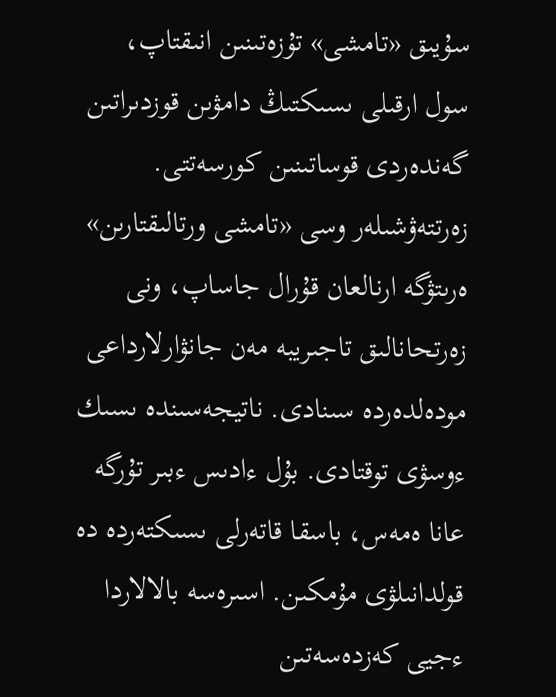سۇيىق «تامشى» تۇزەتىنىن انىقتاپ، سول ارقىلى ىسىكتىڭ دامۋىن قوزدىراتىن گەندەردى قوساتىنىن كورسەتتى. زەرتتەۋشىلەر وسى «تامشى ورتالىقتارىن» ەرىتۋگە ارنالعان قۇرال جاساپ، ونى زەرتحانالىق تاجىريبە مەن جانۋارلارداعى مودەلدەردە سىنادى. ناتيجەسىندە ىسىك ءوسۋى توقتادى. بۇل ءادىس ءبىر تۇرگە عانا ەمەس، باسقا قاتەرلى ىسىكتەردە دە قولدانىلۋى مۇمكىن. اسىرەسە بالالاردا ءجيى كەزدەسەتىن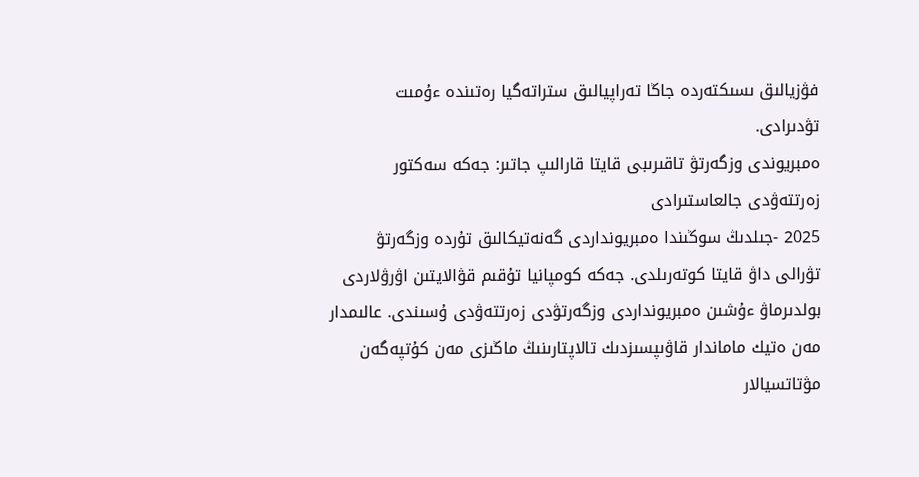فۋزيالىق ىسىكتەردە جاڭا تەراپيالىق ستراتەگيا رەتىندە ءۇمىت تۋدىرادى.
ەمبريوندى وزگەرتۋ تاقىرىبى قايتا قارالىپ جاتىر: جەكە سەكتور زەرتتەۋدى جالعاستىرادى
2025 -جىلدىڭ سوڭىندا ەمبريونداردى گەنەتيكالىق تۇردە وزگەرتۋ تۋرالى داۋ قايتا كوتەرىلدى. جەكە كومپانيا تۇقىم قۋالايتىن اۋرۋلاردى بولدىرماۋ ءۇشىن ەمبريونداردى وزگەرتۋدى زەرتتەۋدى ۇسىندى. عالىمدار مەن ەتيك ماماندار قاۋىپسىزدىك تالاپتارىنىڭ ماڭىزى مەن كۇتپەگەن مۋتاتسيالار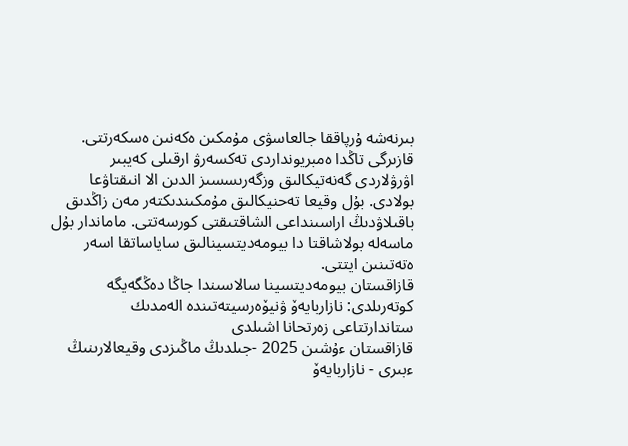بىرنەشە ۇرپاققا جالعاسۋى مۇمكىن ەكەنىن ەسكەرتتى.
قازىرگى تاڭدا ەمبريونداردى تەكسەرۋ ارقىلى كەيبىر اۋرۋلاردى گەنەتيكالىق وزگەرىسسىز الدىن الا انىقتاۋعا بولادى. بۇل وقيعا تەحنيكالىق مۇمكىندىكتەر مەن زاڭدىق باقىلاۋدىڭ اراسىنداعى الشاقتىقتى كورسەتتى. ماماندار بۇل ماسەلە بولاشاقتا دا بيومەديتسينالىق ساياساتقا اسەر ەتەتىنىن ايتتى.
قازاقستان بيومەديتسينا سالاسىندا جاڭا دەڭگەيگە كوتەرىلدى: نازاربايەۆ ۋنيۆەرسيتەتىندە الەمدىك ستاندارتتاعى زەرتحانا اشىلدى
قازاقستان ءۇشىن 2025 -جىلدىڭ ماڭىزدى وقيعالارىنىڭ ءبىرى - نازاربايەۆ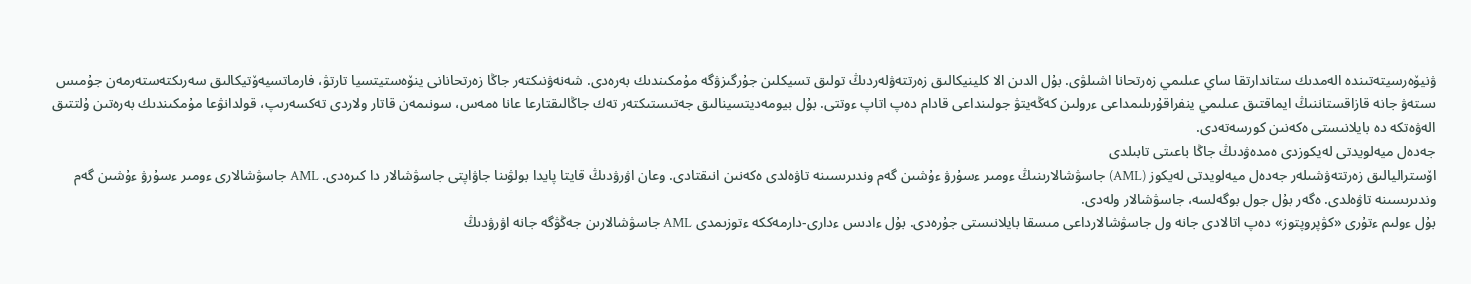ۋنيۆەرسيتەتىندە الەمدىك ستاندارتقا ساي عىلىمي زەرتحانا اشىلۋى. بۇل الدىن الا كلينيكالىق زەرتتەۋلەردىڭ تولىق تسيكلىن جۇرگىزۋگە مۇمكىندىك بەرەدى. شەنەۋنىكتەر جاڭا زەرتحانانى ينۆەستيتسيا تارتۋ، فارماتسيەۆتيكالىق سەرىكتەستەرمەن جۇمىس ىستەۋ جانە قازاقستاننىڭ ايماقتىق عىلىمي ينفراقۇرىلىمداعى ءرولىن كەڭەيتۋ جولىنداعى قادام دەپ اتاپ ءوتتى. بۇل بيومەديتسينالىق جەتىستىكتەر تەك جاڭالىقتارعا عانا ەمەس، سونىمەن قاتار ولاردى تەكسەرىپ، قولدانۋعا مۇمكىندىك بەرەتىن ۇلتتىق الەۋەتكە دە بايلانىستى ەكەنىن كورسەتەدى.
جەدەل ميەلويدتى لەيكوزدى ەمدەۋدىڭ جاڭا باعىتى تابىلدى
اۆستراليالىق زەرتتەۋشىلەر جەدەل ميەلويدتى لەيكوز (AML) جاسۋشالارىنىڭ ءومىر ءسۇرۋ ءۇشىن گەم وندىرىسىنە تاۋەلدى ەكەنىن انىقتادى. وعان اۋرۋدىڭ قايتا پايدا بولۋىنا جاۋاپتى جاسۋشالار دا كىرەدى. AML جاسۋشالارى ءومىر ءسۇرۋ ءۇشىن گەم وندىرىسىنە تاۋەلدى. ەگەر بۇل جول بوگەلسە، جاسۋشالار ولەدى.
بۇل ءولىم ءتۇرى «كۋپروپتوز» دەپ اتالادى جانە ول جاسۋشالارداعى مىسقا بايلانىستى جۇرەدى. بۇل ءادىس ءدارى-دارمەككە ءتوزىمدى AML جاسۋشالارىن جەڭۋگە جانە اۋرۋدىڭ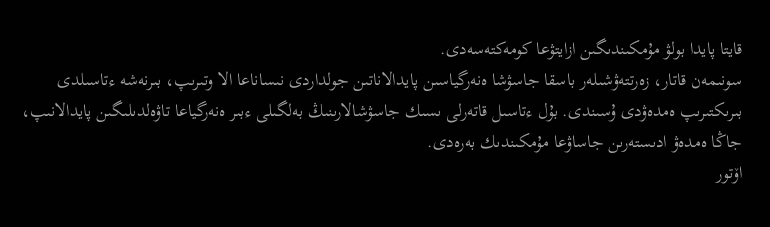قايتا پايدا بولۋ مۇمكىندىگىن ازايتۋعا كومەكتەسەدى.
سونىمەن قاتار، زەرتتەۋشىلەر باسقا جاسۋشا ەنەرگياسىن پايدالاناتىن جولداردى نىساناعا الا وتىرىپ، بىرنەشە ءتاسىلدى بىرىكتىرىپ ەمدەۋدى ۇسىندى. بۇل ءتاسىل قاتەرلى ىسىك جاسۋشالارىنىڭ بەلگىلى ءبىر ەنەرگياعا تاۋەلدىلىگىن پايدالانىپ، جاڭا ەمدەۋ ادىستەرىن جاساۋعا مۇمكىندىك بەرەدى.
اۆتور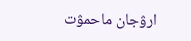ارۋجان ماحمۋت